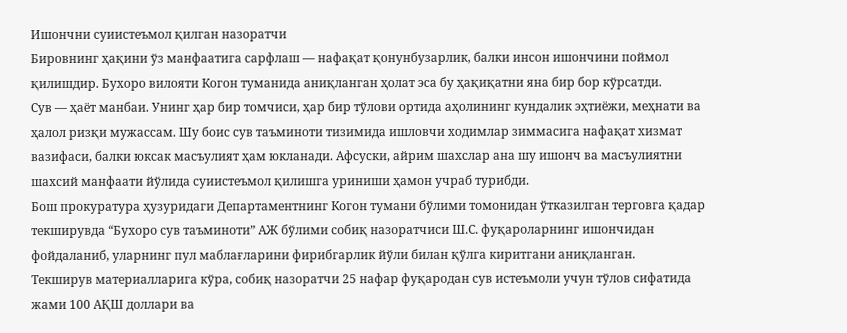Ишончни суиистеъмол қилган назоратчи
Бировнинг ҳақини ўз манфаатига сарфлаш — нафақат қонунбузарлик, балки инсон ишончини поймол қилишдир. Бухоро вилояти Когон туманида аниқланган ҳолат эса бу ҳақиқатни яна бир бор кўрсатди.
Сув — ҳаёт манбаи. Унинг ҳар бир томчиси, ҳар бир тўлови ортида аҳолининг кундалик эҳтиёжи, меҳнати ва ҳалол ризқи мужассам. Шу боис сув таъминоти тизимида ишловчи ходимлар зиммасига нафақат хизмат вазифаси, балки юксак масъулият ҳам юкланади. Афсуски, айрим шахслар ана шу ишонч ва масъулиятни шахсий манфаати йўлида суиистеъмол қилишга уриниши ҳамон учраб турибди.
Бош прокуратура ҳузуридаги Департаментнинг Когон тумани бўлими томонидан ўтказилган терговга қадар текширувда “Бухоро сув таъминоти” АЖ бўлими собиқ назоратчиси Ш.С. фуқароларнинг ишончидан фойдаланиб, уларнинг пул маблағларини фирибгарлик йўли билан қўлга киритгани аниқланган.
Текширув материалларига кўра, собиқ назоратчи 25 нафар фуқародан сув истеъмоли учун тўлов сифатида жами 100 АҚШ доллари ва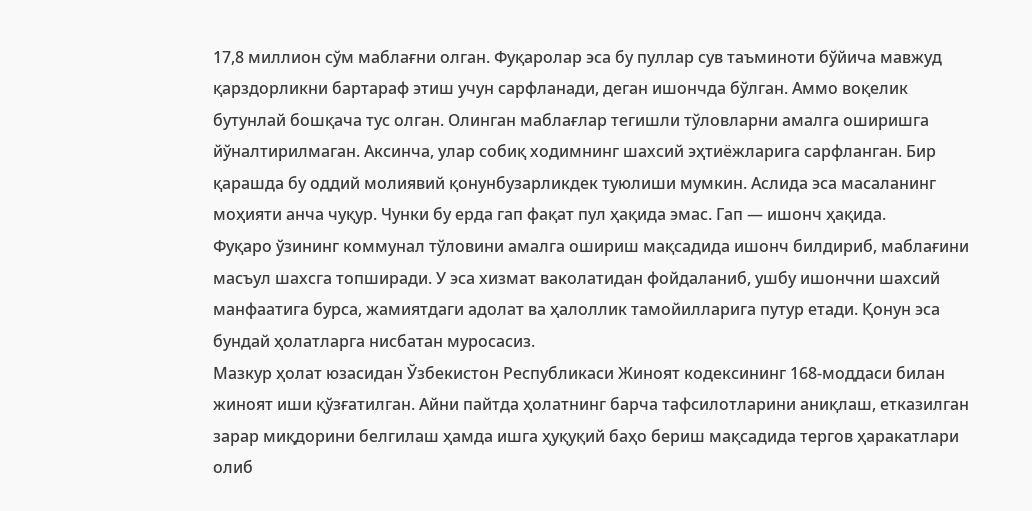17,8 миллион сўм маблағни олган. Фуқаролар эса бу пуллар сув таъминоти бўйича мавжуд қарздорликни бартараф этиш учун сарфланади, деган ишончда бўлган. Аммо воқелик бутунлай бошқача тус олган. Олинган маблағлар тегишли тўловларни амалга оширишга йўналтирилмаган. Аксинча, улар собиқ ходимнинг шахсий эҳтиёжларига сарфланган. Бир қарашда бу оддий молиявий қонунбузарликдек туюлиши мумкин. Аслида эса масаланинг моҳияти анча чуқур. Чунки бу ерда гап фақат пул ҳақида эмас. Гап — ишонч ҳақида.
Фуқаро ўзининг коммунал тўловини амалга ошириш мақсадида ишонч билдириб, маблағини масъул шахсга топширади. У эса хизмат ваколатидан фойдаланиб, ушбу ишончни шахсий манфаатига бурса, жамиятдаги адолат ва ҳалоллик тамойилларига путур етади. Қонун эса бундай ҳолатларга нисбатан муросасиз.
Мазкур ҳолат юзасидан Ўзбекистон Республикаси Жиноят кодексининг 168-моддаси билан жиноят иши қўзғатилган. Айни пайтда ҳолатнинг барча тафсилотларини аниқлаш, етказилган зарар миқдорини белгилаш ҳамда ишга ҳуқуқий баҳо бериш мақсадида тергов ҳаракатлари олиб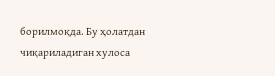борилмоқда. Бу ҳолатдан чиқариладиган хулоса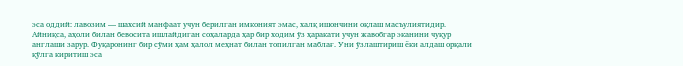эса оддий: лавозим — шахсий манфаат учун берилган имконият эмас, халқ ишончини оқлаш масъулиятидир.
Айниқса, аҳоли билан бевосита ишлайдиган соҳаларда ҳар бир ходим ўз ҳаракати учун жавобгар эканини чуқур англаши зарур. Фуқаронинг бир сўми ҳам ҳалол меҳнат билан топилган маблағ. Уни ўзлаштириш ёки алдаш орқали қўлга киритиш эса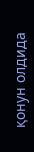қонун олдида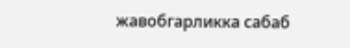жавобгарликка сабаб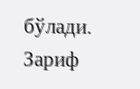бўлади.
Зариф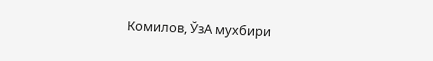Комилов, ЎзА мухбири